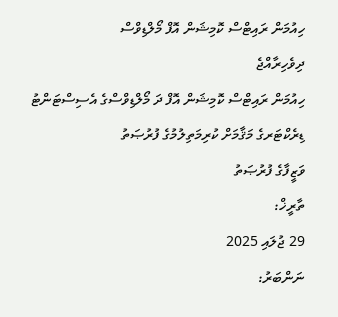ހިއުމަން ރައިޓްސް ކޮމިޝަން އޮފް މޯލްޑިވްސް
ދިވެހިރާއްޖެ
ހިއުމަން ރައިޓްސް ކޮމިޝަން އޮފް ދަ މޯލްޑިވްސްގެ އެސިސްޓަންޓު ޑިރެކްޓަރގެ މަޤާމަށް ކުރިމަތިލުމުގެ ފުރުޞަތު
ވަޒީފާގެ ފުރުޞަތު
ތާރީޚް:
29 ޖުލައި 2025
ނަންބަރު: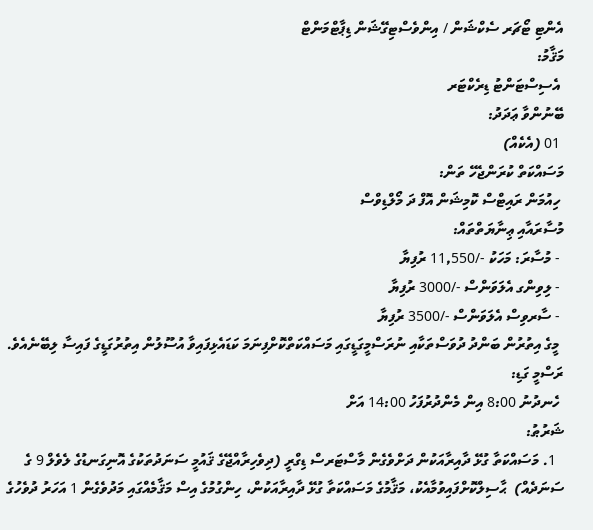އެންޓި ޓޯޗަރ ސެކްޝަން / އިންވެސްޓިގޭޝަން ޑިޕާޓްމަންޓް
މަޤާމު:
 އެސިސްޓަންޓު ޑިރެކްޓަރ
ބޭނުންވާ ޢަދަދު:
 01 (އެކެއް)
މަސައްކަތް ކުރަންޖެހޭ ތަން:
 ހިއުމަން ރައިޓްސް ކޮމިޝަން އޮފް ދަ މޯލްޑިވްސް
މުސާރައާއި ޢިނާޔަތްތައް:
 - މުސާރަ: މަހަކު -/11,550 ރުފިޔާ
 - ލިވިންގ އެލަވަންސް -/3000 ރުފިޔާ
 - ސާރވިސް އެލަވަންސް -/3500 ރުފިޔާ
 މީގެ އިތުރުން ބަންދު ދުވަސްތަކާއި ނުރަސްމީގަޑީގައި މަސައްކަތްކޮށްފިނަމަ ކަޑައެޅިފައިވާ އުސޫލުން އިތުރުގަޑީގެ ފައިސާ ލިބޭނެއެވެ.
ރަސްމީ ގަޑި:
 ހެނދުނު 8:00 އިން މެންދުރުފަހު 14:00 އަށް
ޝަރުޠު:
  1. މަސައްކަތާ ގުޅޭ ދާއިރާއަކުން ދަށްވެގެން މާސްޓަރސް ޑިގްރީ (ދިވެހިރާއްޖޭގެ ޤައުމީ ސަނަދުތަކުގެ އޮނިގަނޑުގެ ލެވެލް 9 ގެ ސަނަދެއް)  ޙާސިލްކޮށްފައިވުމާއެކު، މަޤާމުގެ މަސައްކަތާ ގުޅޭ ދާއިރާއަކުން، ހިންގުމުގެ އިސް މަޤާމެއްގައި މަދުވެގެން 1 އަހަރު ދުވެހުގެ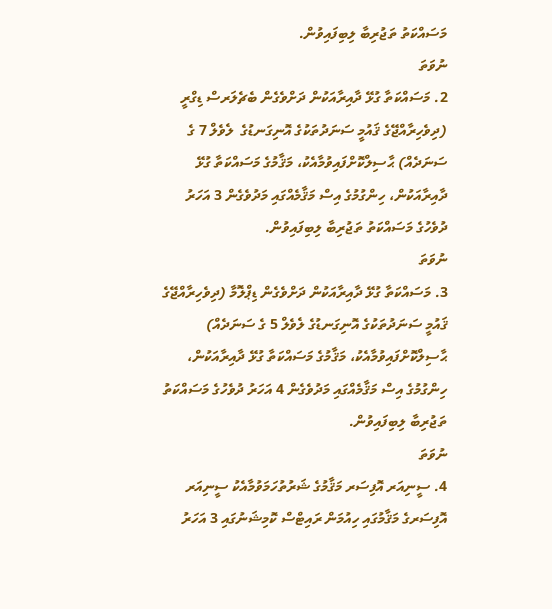މަސައްކަތު ތަޖުރިބާ ލިބިފައިވުން.
ނުވަތަ
2. މަސައްކަތާ ގުޅޭ ދާއިރާއަކުން ދަށްވެގެން ބެޗެލަރސް ޑިގްރީ (ދިވެހިރާއްޖޭގެ ޤައުމީ ސަނަދުތަކުގެ އޮނިގަނޑުގެ  ލެވެލް 7 ގެ ސަނަދެއް) ޙާސިލްކޮށްފައިވުމާއެކު، މަޤާމުގެ މަސައްކަތާ ގުޅޭ ދާއިރާއަކުން، ހިންގުމުގެ އިސް މަޤާމެއްގައި މަދުވެގެން 3 އަހަރު ދުވެހުގެ މަސައްކަތު ތަޖުރިބާ ލިބިފައިވުން.
ނުވަތަ
3. މަސައްކަތާ ގުޅޭ ދާއިރާއަކުން ދަށްވެގެން ޑިޕްލޮމާ (ދިވެހިރާއްޖޭގެ ޤައުމީ ސަނަދުތަކުގެ އޮނިގަނޑުގެ ލެވެލް 5 ގެ ސަނަދެއް)  ޙާސިލްކޮށްފައިވުމާއެކު، މަޤާމުގެ މަސައްކަތާ ގުޅޭ ދާއިރާއަކުން، ހިންގުމުގެ އިސް މަޤާމެއްގައި މަދުވެގެން 4 އަހަރު ދުވެހުގެ މަސައްކަތު ތަޖުރިބާ ލިބިފައިވުން.
ނުވަތަ
4. ސީނިއަރ އޮފިސަރ މަޤާމުގެ ޝަރުތުހަމަވުމާއެކު ސީނިއަރ އޮފިސަރގެ މަޤާމުގައި ހިއުމަން ރައިޓްސް ކޮމިޝަނުގައި 3 އަހަރު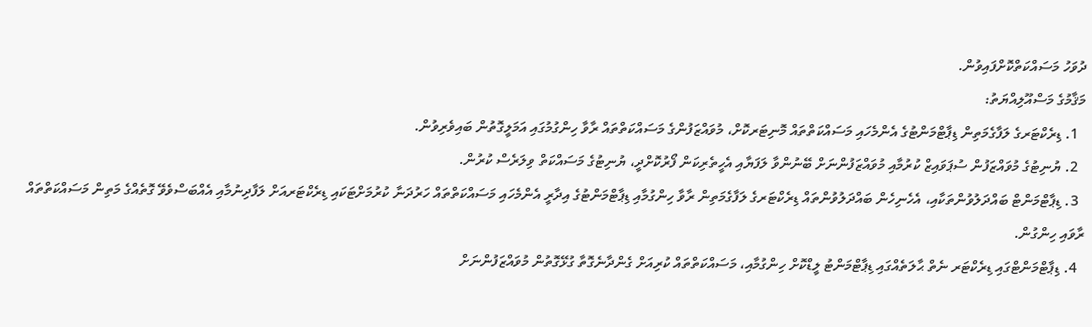ދުވަހު މަސައްކަތްކޮށްފައިވުން.
މަޤާމުގެ މަސްއޫލިއްޔަތު:
  1. ޑިރެކްޓަރގެ ލަފާގެމަތިން ޑިޕާޓްމަންޓުގެ އެންމެހައި މަސައްކަތްތައް މޮނިޓަރކޮށް، މުވައްޒަފުންގެ މަސައްކަތްތައް ރާވާ ހިންގުމުގައި އަމަލީގޮތުން ބައިވެރިވުން.
  2. ޔުނިޓުގެ މުވައްޒަފުން ސުޕަވައިޒް ކުރުމާއި މުވައްޒަފުންނަށް ބޭނުންވާ ލަފަޔާއި އެހީތެރިކަން ފޯރުކޮށްދީ، ޔުނިޓުގެ މަސައްކަތް ވިލަރެސް ކުރުން.
  3. ޑިޕާޓްމަންޓް ބައްދަލުވުންތަކާއި، އެހެނިހެން ބައްދަލުވުންތައް ޑިރެކްޓަރގެ ލަފާގެމަތިން ރާވާ ހިންގުމާއި ޑިޕާޓްމަންޓުގެ އިދާރީ އެންމެހައި މަސައްކަތްތައް ހަރުދަނާ ކުރުމަށްޓަކައި ޑިރެކްޓަރއަށް ލަފާދިނުމާއި އެއްބަސްވެވޭ ގޮތެއްގެ މަތިން މަސައްކަތްތައް ރާވައި ހިންގުން.
  4. ޑިޕާޓްމަންޓްގައި ޑިރެކްޓަރ ނެތް ޙާލަތެއްގައި ޑިޕާޓްމަންޓު ލީޑްކޮށް ހިންގުމާއި، މަސައްކަތްތައް ކުރިއަށް ގެންދާނެގޮތާ ގުޅޭގޮތުން މުވައްޒަފުންނަށް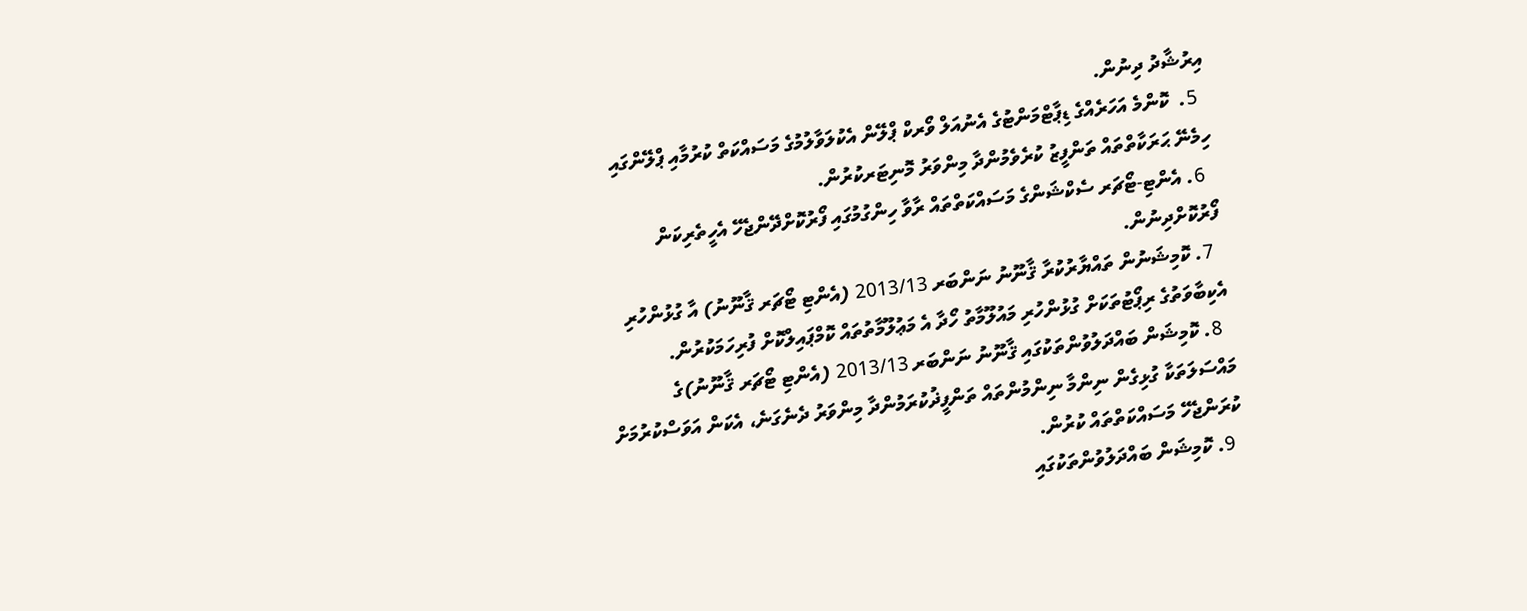އިރުޝާދު ދިނުން.
  5.  ކޮންމެ އަހަރެއްގެ ޑިޕާޓްމަންޓުގެ އެނުއަލް ވޯރކް ޕްލޭން އެކުލަވާލުމުގެ މަސައްކަތް ކުރުމާއި ޕްލޭންގައި ހިމެނޭ ޙަރަކާތްތައް ތަންފީޒު ކުރެވެމުންދާ މިންވަރު މޮނިޓަރކުރުން.
  6. އެންޓި-ޓޯޗަރ ސެކްޝަންގެ މަސައްކަތްތައް ރާވާ ހިންގުމުގައި ފޯރުކޮށްދޭންޖެހޭ އެހީތެރިކަން ފޯރުކޮށްދިނުން.
  7. ކޮމިޝަނުން ތައްޔާރުކުރާ ޤާނޫނު ނަންބަރ 2013/13 (އެންޓި ޓޯޗަރ ޤާނޫނު) އާ ގުޅުންހުރި އެކިބާވަތުގެ ރިޕޯޓުތަކަށް ގުޅުންހުރި މައުލޫމާތު ހޯދާ އެ މަޢުލޫމާތުތައް ކޮމްޕައިލްކޮށް ފުރިހަމަކުރުން.
  8. ކޮމިޝަން ބައްދަލުވުންތަކުގައި ޤާނޫނު ނަންބަރ 2013/13 (އެންޓި ޓޯޗަރ ޤާނޫނު)ގެ މައްސަލަތަކާ ގުޅިގެން ނިންމާ ނިންމުންތައް ތަންފީޛުކުރަމުންދާ މިންވަރު ދެނެގަނެ، އެކަން އަވަސްކުރުމަށް ކުރަންޖެހޭ މަސައްކަތްތައް ކުރުން.
  9. ކޮމިޝަން ބައްދަލުވުންތަކުގައި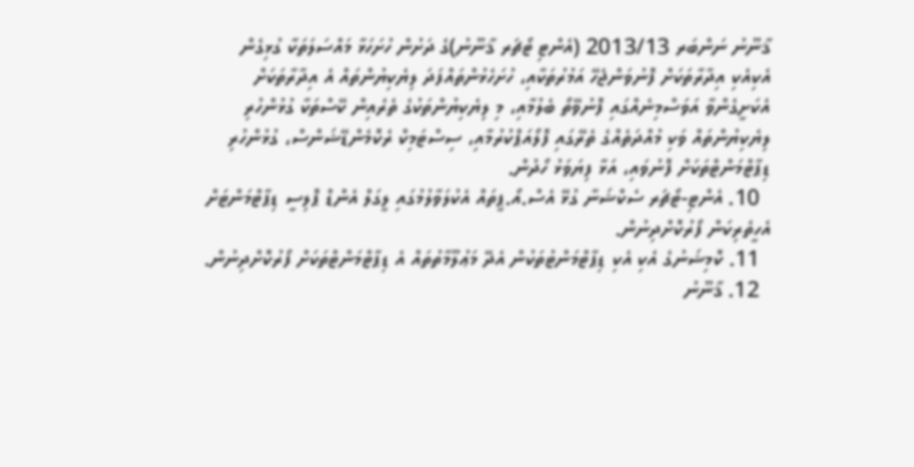ޤާނޫނު ނަންބަރ 2013/13 (އެންޓި ޓޯޗަރ ޤާނޫނު)ގެ ދަށުން ހުށަހަޅާ މައްސަލަތަކާ ގުޅިގެން އެކިއެކި އިދާރާތަކަށް ފޮނުވަންޖެހޭ އަމުރުތަކާއި، ހުށަހެޅުންތައްފަދަ ލިޔެކިޔުންތައް އެ އިދާރާތަކަށް އެކަށީގެންވާ އަވަސްމިނެއްގައި ފޮނުވޭތޯ ބެލުމާއި، މި ލިޔެކިޔުންތަކުގެ ތެރެއިން ކޭސްތަކާ ގުޅުންހުރި ލިޔެކިޔުންތައް ވަކި މުއްދަތެއްގެ ތެރޭގައި ފޮލޯއަޕްކުރުމާއި، ސިސްޓަމިކް ރެކޮމެންޑޭޝަންސް، ގުޅުންހުރި ޑިޕާޓްމަންޓްތަކަށް ފޮނުވައި، އަޅާ ފިޔަވަޅު ހޯދުން.
  10. އެންޓި-ޓޯޗަރ ސެކްޝަނާ ގުޅޭ އެސް.އޯ.ޕީތައް އެކުލަވާލުމުގައި ލީގަލް އެންޑް ޕޮލިސީ ޑިޕާޓްމަންޓަށް އެހީތެރިކަން ފޯރުކޮށްދިނުން.
  11. ކޮމިޝަނުގެ އެކި އެކި ޑިޕާޓްމަންޓުތަކުން އެދޭ މަޢުލޫމާތުތައް އެ ޑިޕާޓްމަންޓްތަކަށް ފޯރުކޮށްދިނުން.
  12. ޤާނޫނު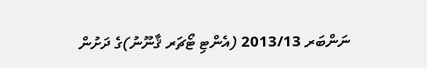ނަންބަރ 2013/13 (އެންޓި ޓޯޗަރ ޤާނޫނު)ގެ ދަށުން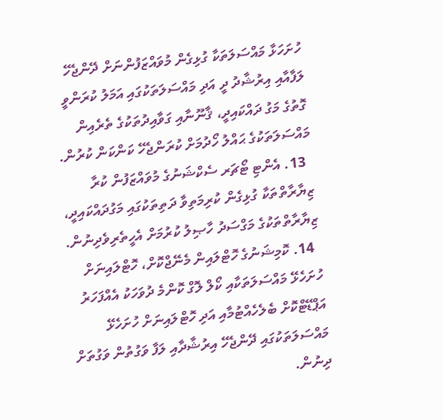ހުށަހަޅާ މައްސަލަތަކާ ގުޅިގެން މުވައްޒަފުންނަށް ދޭންޖެހޭ ލަފާއާއި އިރުޝާދު ދީ އަދި މައްސަލަތަކުގައި އަމަލު ކުރަންވީ ގޮތުގެ މަގު ދައްކައިދީ، ޤާނޫނާއި ގަވާއިދުތަކުގެ ތެރެއިން މައްސަލަތަކުގެ ޙައްލު ހޯދުމަށް ކުރަންޖެހޭ ކަންކަން ކުރުން.
  13. އެންޓި ޓޯޗަރ ސެކްޝަނުގެ މުވައްޒަފުން ކުރާ ޒިޔާރާތްތަކާ ގުޅިގެން ކުރިމަތިވާ ދަތިތަކުގައި މަގުދައްކައިދީ، ޒިޔާރާތްތަކުގެ މަގްސަދު ހާޞިލު ކުރުމަށް އެހީތެރިވެދިނުން.
  14. ކޮމިޝަނުގެ ހޮޓްލައިން މެނޭޖްކޮށް، ހޮޓްލައިނަށް ހުށަހެޅޭ މައްސަލަތަކާއި ކޯލް ލޮގް ކޮންމެ ދުވަހަކު އެއްފަހަރު އަޕްޑޭޓްކޮށް ބެލެހެއްޓުމާއި އަދި ހޮޓްލައިނަށް ހުށަހެޅޭ މައްސަލަތަކުގައި ދޭންޖެހޭ އިރުޝާދާއި ލަފާ ވަގުތުން ވަގުތަށް ދިނުން.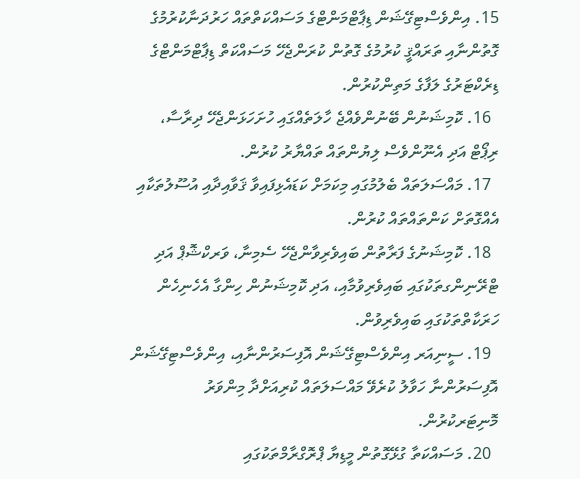15. އިންވެސްޓިގޭޝަން ޑިޕާޓްމަންޓްގެ މަސައްކަތްތައް ހަރުދަނާކުރުމުގެ ގޮތުންނާއި ތަރައްޤީ ކުރުމުގެ ގޮތުން ކުރަންޖެހޭ މަސައްކަތް ޑިޕާޓްމަންޓްގެ ޑިރެކްޓަރުގެ ލަފާގެ މަތިންކުރުން.
  16. ކޮމިޝަނުން ބޭނުންވެއްޖެ ހާލަތެއްގައި ހުށަހަޅަންޖެހޭ ދިރާސާ، ރިޕޯޓް އަދި އެނޫންވެސް ލިޔުންތައް ތައްޔާރު ކުރުން.
  17. މައްސަލަތައް ބެލުމުގައި މިކަމަށް ކަޑައެޅިފައިވާ ޤަވާއިދާއި އުސޫލުތަކާއި އެއްގޮތަށް ކަންތައްތައް ކުރުން.
  18. ކޮމިޝަނުގެ ފަރާތުން ބައިވެރިވާންޖެހޭ ސެމިނާ، ވަރކްޝޮޕް އަދި ޓްރޭނިންގތަކުގައި ބައިވެރިވުމާއި، އަދި ކޮމިޝަނުން ހިންގާ އެހެނިހެން ހަރަކާތްތަކުގައި ބައިވެރިވުން.
  19. ސީނިއަރ އިންވެސްޓިގޭޝަން އޮފިސަރުންނާއި، އިންވެސްޓިގޭޝަން އޮފިސަރުންނާ ހަވާލު ކުރެވޭ މައްސަލަތައް ކުރިއަށްދާ މިންވަރު މޮނިޓަރކުރުން.
  20. މަސައްކަތާ ގުޅޭގޮތުން މީޑިޔާ ޕްރޮގްރާމްތަކުގައި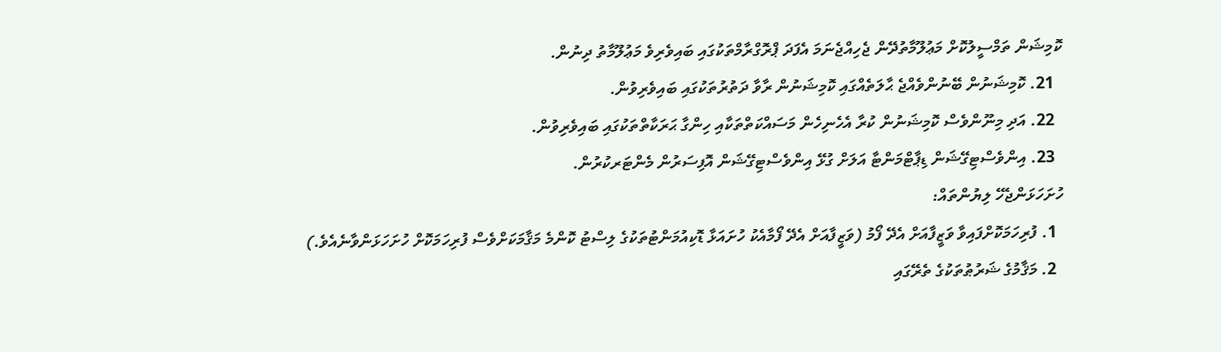ކޮމިޝަން ތަމްސީލުކޮށް މަޢުލޫމާތުދޭން ޖެހިއްޖެނަމަ އެފަދަ ޕްރޮގްރާމްތަކުގައި ބައިވެރިވެ މަޢުލޫމާތު ދިނުން.
  21. ކޮމިޝަނުން ބޭނުންވެއްޖެ ޙާލަތެއްގައި ކޮމިޝަނުން ރާވާ ދަތުރުތަކުގައި ބައިވެރިވުން.
  22. އަދި މިނޫންވެސް ކޮމިޝަނުން ކުރާ އެހެނިހެން މަސައްކަތްތަކާއި ހިންގާ ޙަރަކާތްތަކުގައި ބައިވެރިވުން.
  23. އިންވެސްޓިގޭޝަން ޑިޕާޓްމަންޓާ އަލަށް ގުޅޭ އިންވެސްޓިގޭޝަން އޮފިސަރުން މެންޓަރކުރުން.
ހުށަހަޅަންޖެހޭ ލިޔުންތައް:
  1. ފުރިހަމަކޮށްފައިވާ ވަޒީފާއަށް އެދޭ ފޯމު (ވަޒީފާއަށް އެދޭ ފޯމާއެކު ހުށައަޅާ ޑޮކިއުމަންޓުތަކުގެ ލިސްޓު ކޮންމެ މަޤާމަކަށްވެސް ފުރިހަމަކޮށް ހުށަހަޅަންވާނެއެވެ.)
  2. މަޤާމުގެ ޝަރުޠުތަކުގެ ތެރޭގައި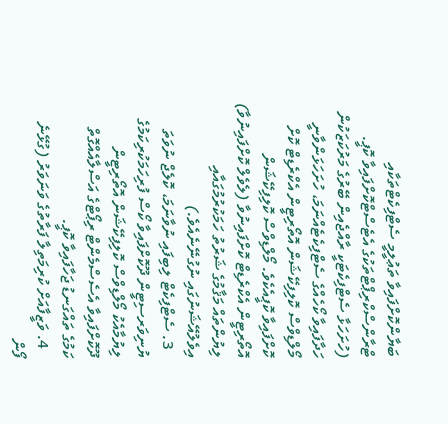ބަޔާންކޮށްފައިވާ ތަޢުލީމީ ސެޓްފިކެޓްތަކާއި ޓްރާންސްކްރިޕްޓްތަކުގެ އެޓެސްޓްކޮށްފައިވާ ކޮޕީ. (ހުށަހަޅާ ސެޓްފިކެޓަކީ ރާއްޖެއިން ބޭރުގެ މަރުކަޒަކުން ހަދާފައިވާ ކޯހެއްގެ ސެޓްފިކެޓެއްނަމަ، ހުށަހަޅަންވާނީ މޯލްޑިވްސް ކޮލިފިކޭޝަން އޮތޯރިޓީން އެކްރެޑިޓް ކޮށް ކޮށްފައިވާ ކޮޕީއެކެވެ. މޯލްޑިވްސް ކޮލިފިކޭޝަން އޮތޯރިޓީން އެކްރެޑިޓް ކޮށްފައިނުވާ (ލެވެލް ކޮށްފައިނުވާ) ލިޔުންތައް މަޤާމުގެ ޝަރުތު ހަމަކުރުމުގައާއި އިވެލުއޭޝަނުގައި ނުގުނޭނެއެވެ.)
  3. ސެޓްފިކެޓް ލިބިފައި ނުވާނަމަ، ކޮލެޖް ނުވަތަ ޔުނިވަރސިޓީން ދޫކޮށްފައިވާ ކޯސް ފުރިހަމަކުރިކަމުގެ ލިޔުމާއެކު މޯލްޑިވްސް ކޮލިފިކޭޝަން އޮތޯރިޓީން ދޫކޮށްފައިވާ އެސެސްމެންޓް ރިޕޯޓްގެ އަސްލާއެއްގޮތް ކަމުގެ ތައްގަނޑު ޖަހާފައިވާ ކޮޕީ.
  4. ވަޒީފާއަށް ކުރިމަތިލާ ފަރާތުގެ ވަނަވަރު (ގުޅޭނެ ފޯން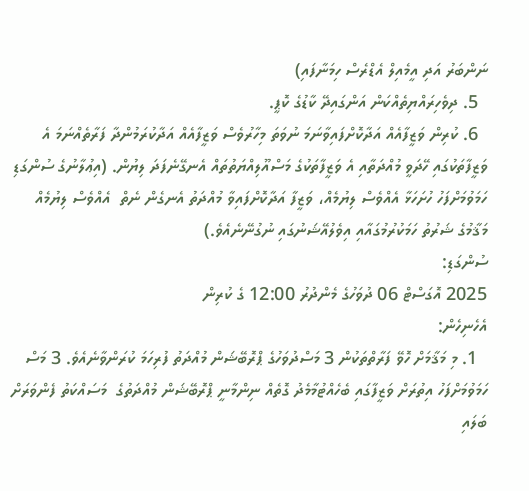ނަންބަރު އަދި އީމެއިލް އެޑްރެސް ހިމަނާފައި)
  5. ދިވެހިރައްޔިތެއްކަން އަންގައިދޭ ކާޑުގެ ކޮޕީ.
  6. ކުރިން ވަޒީފާއެއް އަދާކޮށްފައިވާނަމަ ނުވަތަ މިހާރުވެސް ވަޒީފާއެއް އަދާކުރަމުންދާ ފަރާތެއްނަމަ އެ ވަޒީފާތަކުގައި ހޭދަވީ މުއްދަތާއި އެ ވަޒީފާތަކުގެ މަސްއޫލިއްޔަތުތައް އެނގޭނެފަދަ ލިޔުން. (އިޢުލާނުގެ ސުންގަޑި ހަމަވުމަށްފަހު ހުށަހަޅާ އެއްވެސް ލިޔުމެއް، ވަޒީފާ އަދާކޮށްފައިވާ މުއްދަތު އެނގެން ނެތް  އެއްވެސް ލިޔުމެއް މަޤާމުގެ ޝަރުތު ހަމަކުރުމުގައާއި އިވެލުއޭޝަނުގައި ނުގުނޭނެއެވެ.)
ސުންގަޑި:
2025 އޮގަސްޓް 06 ދުވަހުގެ މެންދުރު 12:00 ގެ ކުރިން
އެހެނިހެން:
  1. މި މަޤާމަށް ހޮވޭ ފަރާތްތަކުން 3 މަސްދުވަހުގެ ޕްރޮބޭޝަން މުއްދަތު ފުރިހަމަ ކުރަންވާނެއެވެ. 3 މަސް ހަމަވުމަށްފަހު އިތުރަށް ވަޒީފާގައި ބެހެއްޓުމާމެދު ގޮތެއް ނިންމާނީ ޕްރޮބޭޝަން މުއްދަތުގެ  މަސައްކަތު ފެންވަރަށް ބަލައި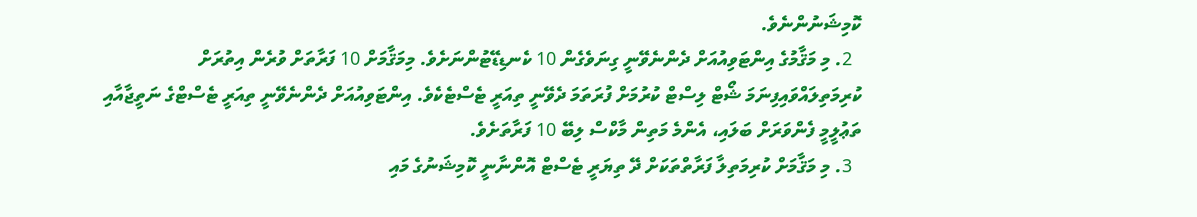ކޮމިޝަނުންނެވެ.
  2. މި މަޤާމުގެ އިންޓަވިއުއަށް ދެންނެވޭނީ ގިނަވެގެން 10 ކެނޑިޑޭޓުންނަށެވެ. މިމަޤާމަށް 10 ފަރާތަށް ވުރެން އިތުރަށް ކުރިމަތިލައްވައިފިނަމަ ޝޯޓް ލިސްޓް ކުރުމަށް ފުރަތަމަ ދެވޭނީ ތިއަރީ ޓެސްޓެކެވެ. އިންޓަވިއުއަށް ދެންނެވޭނީ ތިއަރީ ޓެސްޓްގެ ނަތީޖާއާއި ތަޢުލީމީ ފެންވަރަށް ބަލައި، އެންމެ މަތިން މާކްސް ލިބޭ 10 ފަރާތަށެވެ.
  3. މި މަޤާމަށް ކުރިމަތިލާ ފަރާތްތަކަށް ދޭ ތިޔަރީ ޓެސްޓް އޮންނާނީ ކޮމިޝަނުގެ މައި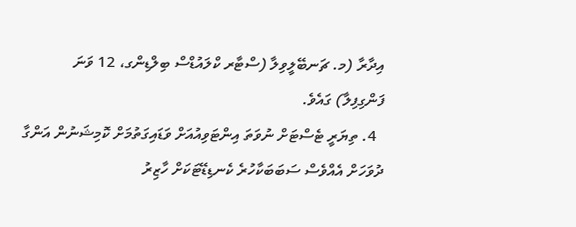އިދާރާ (މ. ޗަނބޭލީވިލާ (ސްޓާރ ކްލައުޑްސް ބިލްޑިންގ، 12 ވަނަ ފަންގިފިލާ) ގައެވެ.
  4. ތިޔަރީ ޓެސްޓަށް ނުވަތަ އިންޓަވިއުއަށް ވަޑައިގަތުމަށް ކޮމިޝަނުން އަންގާ ދުވަހަށް އެއްވެސް ސަބަބަކާހުރެ ކެނޑިޑޭޓަކަށް ހާޒިރު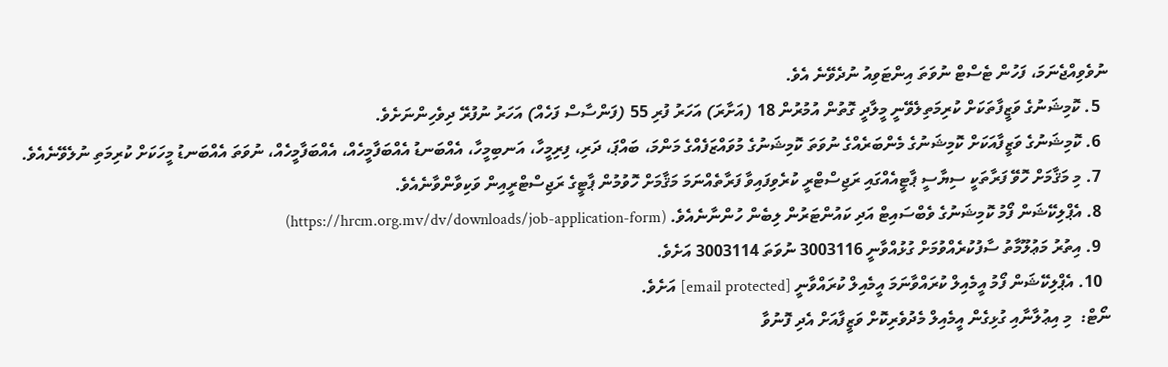ނުވެވިއްޖެނަމަ، ފަހުން ޓެސްޓް ނުވަތަ އިންޓަވިއު ނުދެވޭނެ އެވެ.
  5. ކޮމިޝަނުގެ ވަޒީފާތަކަށް ކުރިމަތިލެވޭނީ މީލާދީ ގޮތުން އުމުރުން 18 (އަށާރަ) އަހަރު ފުރި 55 (ފަންސާސް ފަހެއް) އަހަރު ނުފުރޭ ދިވެހިންނަށެވެ.
  6. ކޮމިޝަނުގެ ވަޒީފާއަކަށް ކޮމިޝަނުގެ މެންބަރެއްގެ ނުވަތަ ކޮމިޝަނުގެ މުވައްޒަފެއްގެ މަންމަ، ބައްޕަ، ދަރި، ފިރިމީހާ، އަނބިމީހާ، އެއްބަނޑު އެއްބަފާމީހެއް، އެއްބަފާމީހެއް، ނުވަތަ އެއްބަނޑު މީހަކަށް ކުރިމަތި ނުލެވޭނެއެވެ.
  7. މި މަޤާމަށް ހޮވޭ ފަރާތަކީ ސިޔާސީ ޕާޓީއެއްގައި ރަޖިސްޓްރީ ކުރެވިފައިވާ ފަރާތެއްނަމަ މަޤާމަށް ހޮވުމުން ޕާޓީގެ ރަޖިސްޓްރީއިން ވަކިވާންވާނެއެވެ.
  8. އެޕްލިކޭޝަން ފޯމު ކޮމިޝަނުގެ ވެބްސައިޓް އަދި ކައުންޓަރުން ލިބެން ހުންނާނެއެވެ. (https://hrcm.org.mv/dv/downloads/job-application-form)
  9. އިތުރު މަޢުލޫމާތު ސާފުކުރެއްވުމަށް ގުޅުއްވާނީ 3003116 ނުވަތަ 3003114 އަށެވެ.
  10. އެޕްލިކޭޝަން ފޯމު އީމެއިލް ކުރައްވާނަމަ އީމެއިލް ކުރައްވާނީ [email protected] އަށެވެ.
ނޯޓް:  މި އިޢުލާނާއި ގުޅިގެން އީމެއިލް މެދުވެރިކޮށް ވަޒީފާއަށް އެދި ފޮނުވާ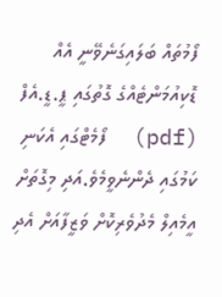ފޯމުތައް ބަލައިގަނެވޭނީ އެއް ޑޮކިއުމަންޓެއްގެ ގޮތުގައި ޕީ.ޑީ.އެފް (pdf)  ފޯމެޓްގައި އެކަނި ކަމުގައި ދެންނެވީމެވެ.އަދި މިގޮތަށް އީމެއިލް މެދުވެރިކޮށް ވަޒީފާއަށް އެދި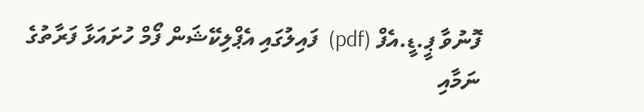ފޮނުވާ ޕީ.ޑީ.އެފް (pdf)  ފައިލުގައި އެޕްލިކޭޝަން ފޯމް ހުށައަޅާ ފަރާތުގެ ނަމާއި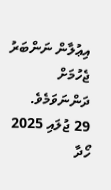އިޢުލާން ނަންބަރު ޖެހުމަށް ދަންނަވަމެވެ.
29 ޖުލައި 2025
ހޯދާ